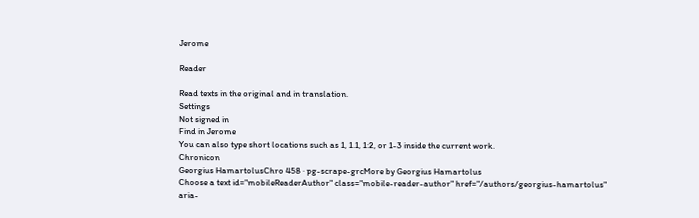Jerome

Reader

Read texts in the original and in translation.
Settings
Not signed in
Find in Jerome
You can also type short locations such as 1, 1.1, 1:2, or 1-3 inside the current work.
Chronicon
Georgius HamartolusChro 458 · pg-scrape-grcMore by Georgius Hamartolus
Choose a text id="mobileReaderAuthor" class="mobile-reader-author" href="/authors/georgius-hamartolus" aria-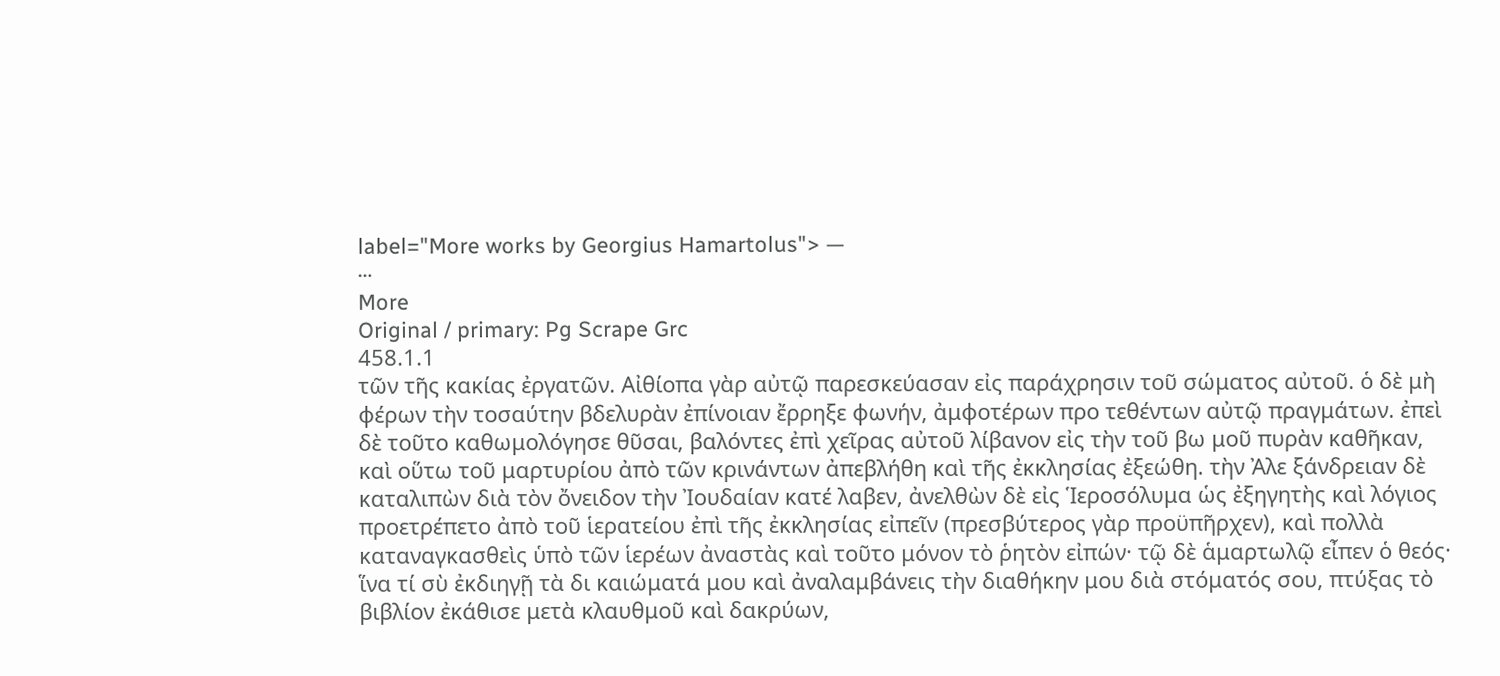label="More works by Georgius Hamartolus"> —
⋯
More
Original / primary: Pg Scrape Grc
458.1.1
τῶν τῆς κακίας ἐργατῶν. Αἰθίοπα γὰρ αὐτῷ παρεσκεύασαν εἰς παράχρησιν τοῦ σώματος αὐτοῦ. ὁ δὲ μὴ φέρων τὴν τοσαύτην βδελυρὰν ἐπίνοιαν ἔρρηξε φωνήν, ἀμφοτέρων προ τεθέντων αὐτῷ πραγμάτων. ἐπεὶ δὲ τοῦτο καθωμολόγησε θῦσαι, βαλόντες ἐπὶ χεῖρας αὐτοῦ λίβανον εἰς τὴν τοῦ βω μοῦ πυρὰν καθῆκαν, καὶ οὕτω τοῦ μαρτυρίου ἀπὸ τῶν κρινάντων ἀπεβλήθη καὶ τῆς ἐκκλησίας ἐξεώθη. τὴν Ἀλε ξάνδρειαν δὲ καταλιπὼν διὰ τὸν ὄνειδον τὴν Ἰουδαίαν κατέ λαβεν, ἀνελθὼν δὲ εἰς Ἱεροσόλυμα ὡς ἐξηγητὴς καὶ λόγιος προετρέπετο ἀπὸ τοῦ ἱερατείου ἐπὶ τῆς ἐκκλησίας εἰπεῖν (πρεσβύτερος γὰρ προϋπῆρχεν), καὶ πολλὰ καταναγκασθεὶς ὑπὸ τῶν ἱερέων ἀναστὰς καὶ τοῦτο μόνον τὸ ῥητὸν εἰπών· τῷ δὲ ἁμαρτωλῷ εἶπεν ὁ θεός· ἵνα τί σὺ ἐκδιηγῇ τὰ δι καιώματά μου καὶ ἀναλαμβάνεις τὴν διαθήκην μου διὰ στόματός σου, πτύξας τὸ βιβλίον ἐκάθισε μετὰ κλαυθμοῦ καὶ δακρύων,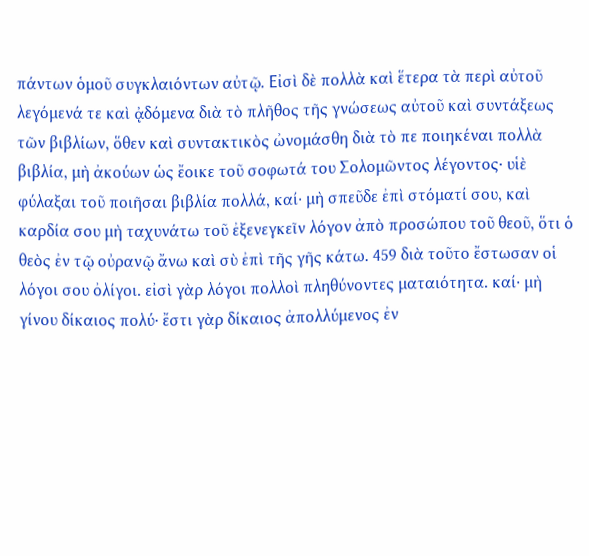πάντων ὁμοῦ συγκλαιόντων αὐτῷ. Εἰσὶ δὲ πολλὰ καὶ ἕτερα τὰ περὶ αὐτοῦ λεγόμενά τε καὶ ᾀδόμενα διὰ τὸ πλῆθος τῆς γνώσεως αὐτοῦ καὶ συντάξεως τῶν βιβλίων, ὅθεν καὶ συντακτικὸς ὠνομάσθη διὰ τὸ πε ποιηκέναι πολλὰ βιβλία, μὴ ἀκούων ὡς ἔοικε τοῦ σοφωτά του Σολομῶντος λέγοντος· υἱὲ φύλαξαι τοῦ ποιῆσαι βιβλία πολλά, καί· μὴ σπεῦδε ἐπὶ στόματί σου, καὶ καρδία σου μὴ ταχυνάτω τοῦ ἐξενεγκεῖν λόγον ἀπὸ προσώπου τοῦ θεοῦ, ὅτι ὁ θεὸς ἐν τῷ οὐρανῷ ἄνω καὶ σὺ ἐπὶ τῆς γῆς κάτω. 459 διὰ τοῦτο ἔστωσαν οἱ λόγοι σου ὀλίγοι. εἰσὶ γὰρ λόγοι πολλοὶ πληθύνοντες ματαιότητα. καί· μὴ γίνου δίκαιος πολύ· ἔστι γὰρ δίκαιος ἀπολλύμενος ἐν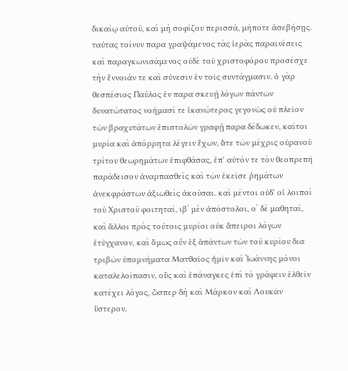δικαίῳ αὐτοῦ, καὶ μὴ σοφίζου περισσά, μήποτε ἀσεβήσῃς. ταύτας τοίνυν παρα γραψάμενος τὰς ἱερὰς παραινέσεις καὶ παραγκωνισάμενος οὐδὲ τοῦ χριστοφόρου προσέσχε τὴν ἔννοιάν τε καὶ σύνεσιν ἐν τοῖς συντάγμασιν. ὁ γὰρ θεσπέσιος Παῦλος ἐν παρα σκευῇ λόγων πάντων δυνατώτατος νοήμασί τε ἱκανώτερος γεγονὼς οὐ πλεῖον τῶν βραχυτάτων ἐπιστολῶν γραφῇ παρα δέδωκεν, καίτοι μυρία καὶ ἀπόρρητα λέγειν ἔχων, ἅτε τῶν μέχρις οὐρανοῦ τρίτου θεωρημάτων ἐπιφθάσας, ἐπ' αὐτόν τε τὸν θεοπρεπῆ παράδεισον ἀναρπασθεὶς καὶ τῶν ἐκεῖσε ῥημάτων ἀνεκφράστων ἀξιωθεὶς ἀκοῦσαι. καὶ μέντοι οὐδ' οἱ λοιποὶ τοῦ Χριστοῦ φοιτηταί, ιβʹ μὲν ἀπόστολοι, οʹ δὲ μαθηταί, καὶ ἄλλοι πρὸς τούτοις μυρίοι οὐκ ἄπειροι λόγων ἐτύγχανον, καὶ ὅμως οὖν ἐξ ἁπάντων τῶν τοῦ κυρίου δια τριβῶν ὑπομνήματα Ματθαῖος ἡμῖν καὶ Ἰωάννης μόνοι καταλελοίπασιν, οὓς καὶ ἐπάναγκες ἐπὶ τὸ γράφειν ἐλθεῖν κατέχει λόγος, ὥσπερ δὴ καὶ Μάρκον καὶ Λουκᾶν ὕστερον.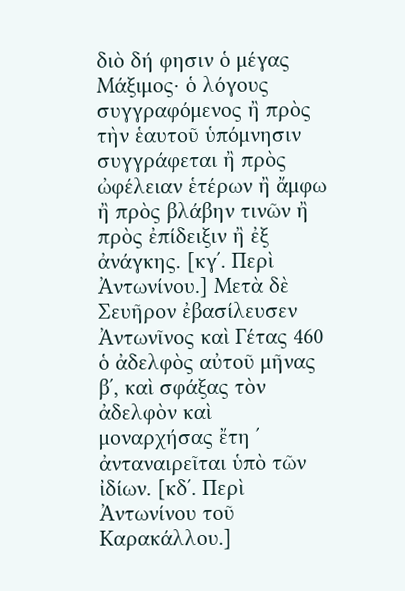διὸ δή φησιν ὁ μέγας Μάξιμος· ὁ λόγους συγγραφόμενος ἢ πρὸς τὴν ἑαυτοῦ ὑπόμνησιν συγγράφεται ἢ πρὸς ὠφέλειαν ἑτέρων ἢ ἄμφω ἢ πρὸς βλάβην τινῶν ἢ πρὸς ἐπίδειξιν ἢ ἐξ ἀνάγκης. [κγʹ. Περὶ Ἀντωνίνου.] Μετὰ δὲ Σευῆρον ἐβασίλευσεν Ἀντωνῖνος καὶ Γέτας 460 ὁ ἀδελφὸς αὐτοῦ μῆνας βʹ, καὶ σφάξας τὸν ἀδελφὸν καὶ μοναρχήσας ἔτη ʹ ἀνταναιρεῖται ὑπὸ τῶν ἰδίων. [κδʹ. Περὶ Ἀντωνίνου τοῦ Καρακάλλου.]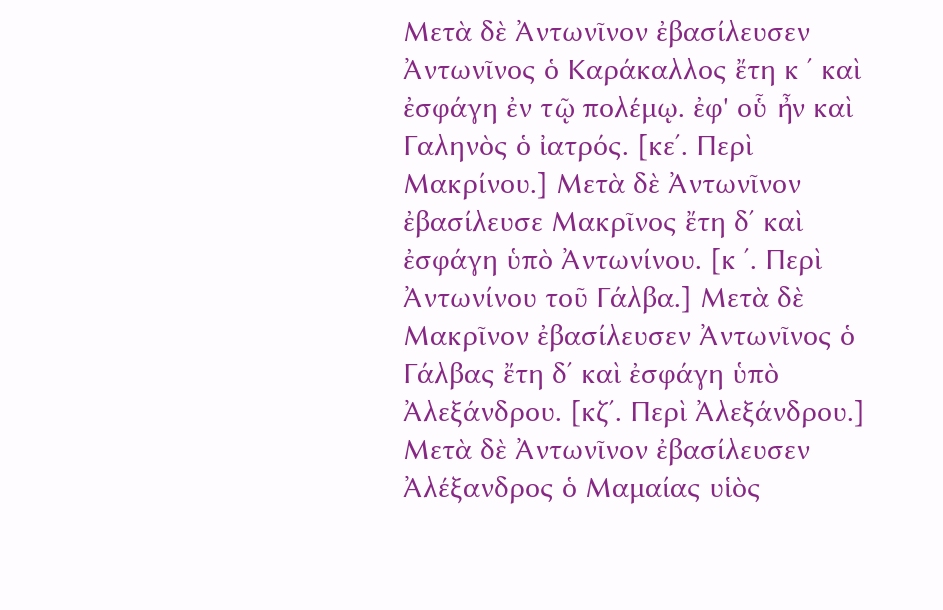Μετὰ δὲ Ἀντωνῖνον ἐβασίλευσεν Ἀντωνῖνος ὁ Καράκαλλος ἔτη κ ʹ καὶ ἐσφάγη ἐν τῷ πολέμῳ. ἐφ' οὗ ἦν καὶ Γαληνὸς ὁ ἰατρός. [κεʹ. Περὶ Μακρίνου.] Μετὰ δὲ Ἀντωνῖνον ἐβασίλευσε Μακρῖνος ἔτη δʹ καὶ ἐσφάγη ὑπὸ Ἀντωνίνου. [κ ʹ. Περὶ Ἀντωνίνου τοῦ Γάλβα.] Μετὰ δὲ Μακρῖνον ἐβασίλευσεν Ἀντωνῖνος ὁ Γάλβας ἔτη δʹ καὶ ἐσφάγη ὑπὸ Ἀλεξάνδρου. [κζʹ. Περὶ Ἀλεξάνδρου.] Μετὰ δὲ Ἀντωνῖνον ἐβασίλευσεν Ἀλέξανδρος ὁ Μαμαίας υἱὸς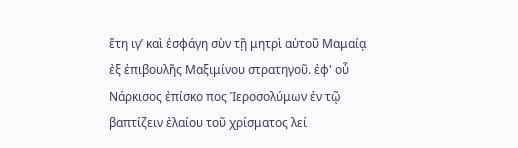ἔτη ιγʹ καὶ ἐσφάγη σὺν τῇ μητρὶ αὐτοῦ Μαμαίᾳ ἐξ ἐπιβουλῆς Μαξιμίνου στρατηγοῦ. ἐφ' οὗ Νάρκισος ἐπίσκο πος Ἱεροσολύμων ἐν τῷ βαπτίζειν ἐλαίου τοῦ χρίσματος λεί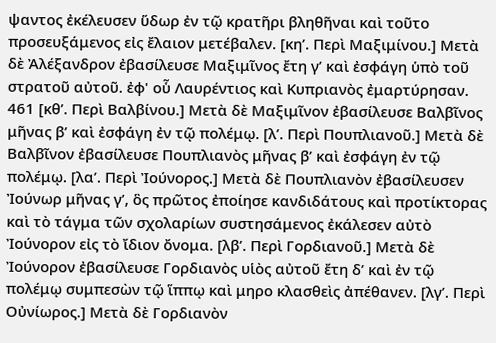ψαντος ἐκέλευσεν ὕδωρ ἐν τῷ κρατῆρι βληθῆναι καὶ τοῦτο προσευξάμενος εἰς ἔλαιον μετέβαλεν. [κηʹ. Περὶ Μαξιμίνου.] Μετὰ δὲ Ἀλέξανδρον ἐβασίλευσε Μαξιμῖνος ἔτη γʹ καὶ ἐσφάγη ὑπὸ τοῦ στρατοῦ αὐτοῦ. ἐφ' οὗ Λαυρέντιος καὶ Κυπριανὸς ἐμαρτύρησαν. 461 [κθʹ. Περὶ Βαλβίνου.] Μετὰ δὲ Μαξιμῖνον ἐβασίλευσε Βαλβῖνος μῆνας βʹ καὶ ἐσφάγη ἐν τῷ πολέμῳ. [λʹ. Περὶ Πουπλιανοῦ.] Μετὰ δὲ Βαλβῖνον ἐβασίλευσε Πουπλιανὸς μῆνας βʹ καὶ ἐσφάγη ἐν τῷ πολέμῳ. [λαʹ. Περὶ Ἰούνορος.] Μετὰ δὲ Πουπλιανὸν ἐβασίλευσεν Ἰούνωρ μῆνας γʹ, ὃς πρῶτος ἐποίησε κανδιδάτους καὶ προτίκτορας καὶ τὸ τάγμα τῶν σχολαρίων συστησάμενος ἐκάλεσεν αὐτὸ Ἰούνορον εἰς τὸ ἴδιον ὄνομα. [λβʹ. Περὶ Γορδιανοῦ.] Μετὰ δὲ Ἰούνορον ἐβασίλευσε Γορδιανὸς υἱὸς αὐτοῦ ἔτη δʹ καὶ ἐν τῷ πολέμῳ συμπεσὼν τῷ ἵππῳ καὶ μηρο κλασθεὶς ἀπέθανεν. [λγʹ. Περὶ Οὐνίωρος.] Μετὰ δὲ Γορδιανὸν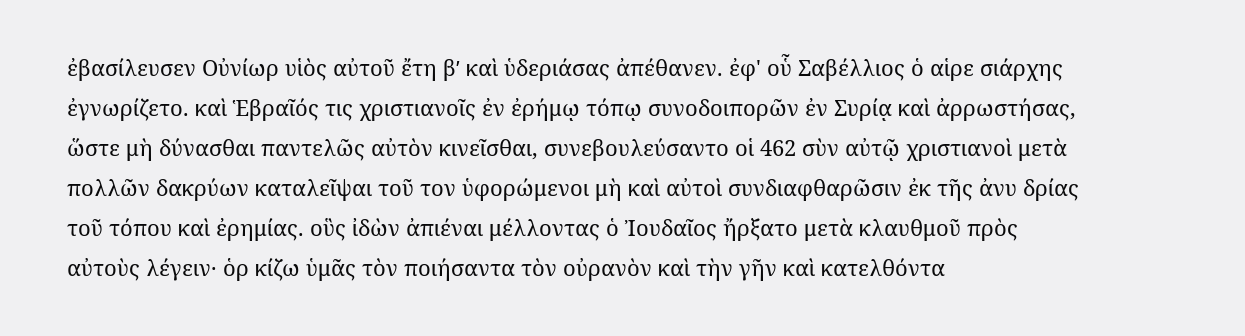ἐβασίλευσεν Οὐνίωρ υἱὸς αὐτοῦ ἔτη βʹ καὶ ὑδεριάσας ἀπέθανεν. ἐφ' οὗ Σαβέλλιος ὁ αἱρε σιάρχης ἐγνωρίζετο. καὶ Ἑβραῖός τις χριστιανοῖς ἐν ἐρήμῳ τόπῳ συνοδοιπορῶν ἐν Συρίᾳ καὶ ἀρρωστήσας, ὥστε μὴ δύνασθαι παντελῶς αὐτὸν κινεῖσθαι, συνεβουλεύσαντο οἱ 462 σὺν αὐτῷ χριστιανοὶ μετὰ πολλῶν δακρύων καταλεῖψαι τοῦ τον ὑφορώμενοι μὴ καὶ αὐτοὶ συνδιαφθαρῶσιν ἐκ τῆς ἀνυ δρίας τοῦ τόπου καὶ ἐρημίας. οὓς ἰδὼν ἀπιέναι μέλλοντας ὁ Ἰουδαῖος ἤρξατο μετὰ κλαυθμοῦ πρὸς αὐτοὺς λέγειν· ὁρ κίζω ὑμᾶς τὸν ποιήσαντα τὸν οὐρανὸν καὶ τὴν γῆν καὶ κατελθόντα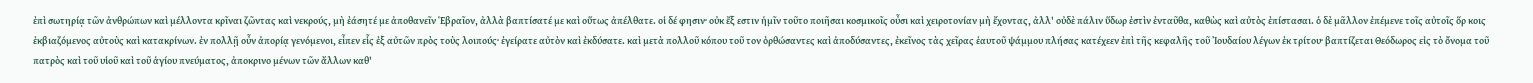ἐπὶ σωτηρίᾳ τῶν ἀνθρώπων καὶ μέλλοντα κρῖναι ζῶντας καὶ νεκρούς, μὴ ἐάσητέ με ἀποθανεῖν Ἑβραῖον, ἀλλὰ βαπτίσατέ με καὶ οὕτως ἀπέλθατε. οἱ δέ φησιν· οὐκ ἔξ εστιν ἡμῖν τοῦτο ποιῆσαι κοσμικοῖς οὖσι καὶ χειροτονίαν μὴ ἔχοντας, ἀλλ' οὐδὲ πάλιν ὕδωρ ἐστὶν ἐνταῦθα, καθὼς καὶ αὐτὸς ἐπίστασαι. ὁ δὲ μᾶλλον ἐπέμενε τοῖς αὐτοῖς ὅρ κοις ἐκβιαζόμενος αὐτοὺς καὶ κατακρίνων. ἐν πολλῇ οὖν ἀπορίᾳ γενόμενοι, εἶπεν εἷς ἐξ αὐτῶν πρὸς τοὺς λοιπούς· ἐγείρατε αὐτὸν καὶ ἐκδύσατε. καὶ μετὰ πολλοῦ κόπου τοῦ τον ὀρθώσαντες καὶ ἀποδύσαντες, ἐκεῖνος τὰς χεῖρας ἑαυτοῦ ψάμμου πλήσας κατέχεεν ἐπὶ τῆς κεφαλῆς τοῦ Ἰουδαίου λέγων ἐκ τρίτου· βαπτίζεται Θεόδωρος εἰς τὸ ὄνομα τοῦ πατρὸς καὶ τοῦ υἱοῦ καὶ τοῦ ἁγίου πνεύματος, ἀποκρινο μένων τῶν ἄλλων καθ'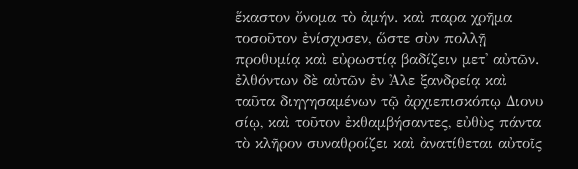ἕκαστον ὄνομα τὸ ἀμήν. καὶ παρα χρῆμα τοσοῦτον ἐνίσχυσεν, ὥστε σὺν πολλῇ προθυμίᾳ καὶ εὐρωστίᾳ βαδίζειν μετ' αὐτῶν. ἐλθόντων δὲ αὐτῶν ἐν Ἀλε ξανδρείᾳ καὶ ταῦτα διηγησαμένων τῷ ἀρχιεπισκόπῳ Διονυ σίῳ, καὶ τοῦτον ἐκθαμβήσαντες, εὐθὺς πάντα τὸ κλῆρον συναθροίζει καὶ ἀνατίθεται αὐτοῖς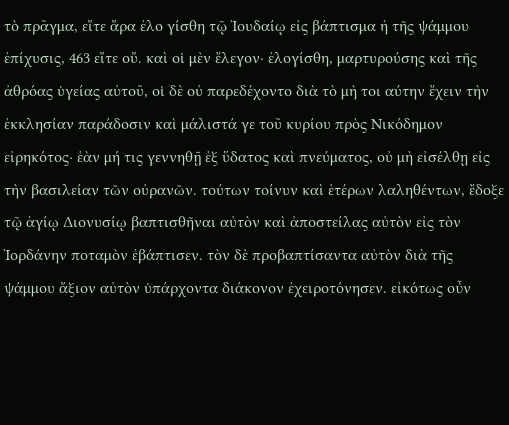τὸ πρᾶγμα, εἴτε ἄρα ἐλο γίσθη τῷ Ἰουδαίῳ εἰς βάπτισμα ἡ τῆς ψάμμου ἐπίχυσις, 463 εἴτε οὔ. καὶ οἱ μὲν ἔλεγον· ἐλογίσθη, μαρτυρούσης καὶ τῆς ἀθρόας ὑγείας αὐτοῦ, οἱ δὲ οὐ παρεδέχοντο διὰ τὸ μὴ τοι αύτην ἔχειν τὴν ἐκκλησίαν παράδοσιν καὶ μάλιστά γε τοῦ κυρίου πρὸς Νικόδημον εἰρηκότος· ἐὰν μή τις γεννηθῇ ἐξ ὕδατος καὶ πνεύματος, οὐ μὴ εἰσέλθῃ εἰς τὴν βασιλείαν τῶν οὐρανῶν. τούτων τοίνυν καὶ ἑτέρων λαληθέντων, ἔδοξε τῷ ἁγίῳ Διονυσίῳ βαπτισθῆναι αὐτὸν καὶ ἀποστείλας αὐτὸν εἰς τὸν Ἰορδάνην ποταμὸν ἐβάπτισεν. τὸν δὲ προβαπτίσαντα αὐτὸν διὰ τῆς ψάμμου ἄξιον αὐτὸν ὑπάρχοντα διάκονον ἐχειροτόνησεν. εἰκότως οὖν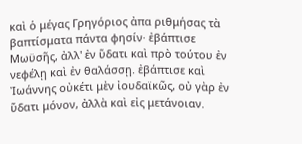καὶ ὁ μέγας Γρηγόριος ἀπα ριθμήσας τὰ βαπτίσματα πάντα φησίν· ἐβάπτισε Μωϋσῆς, ἀλλ' ἐν ὕδατι καὶ πρὸ τούτου ἐν νεφέλῃ καὶ ἐν θαλάσσῃ. ἐβάπτισε καὶ Ἰωάννης οὐκέτι μὲν ἰουδαϊκῶς, οὐ γὰρ ἐν ὕδατι μόνον, ἀλλὰ καὶ εἰς μετάνοιαν.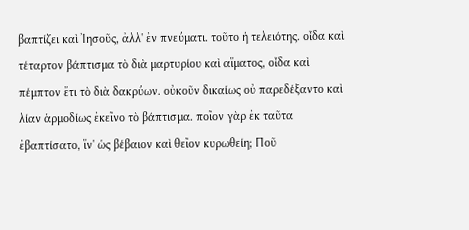βαπτίζει καὶ Ἰησοῦς, ἀλλ' ἐν πνεύματι. τοῦτο ἡ τελειότης. οἶδα καὶ τέταρτον βάπτισμα τὸ διὰ μαρτυρίου καὶ αἵματος, οἶδα καὶ πέμπτον ἔτι τὸ διὰ δακρύων. οὐκοῦν δικαίως οὐ παρεδέξαντο καὶ λίαν ἁρμοδίως ἐκεῖνο τὸ βάπτισμα. ποῖον γὰρ ἐκ ταῦτα ἐβαπτίσατο, ἵν' ὡς βέβαιον καὶ θεῖον κυρωθείη; Ποῦ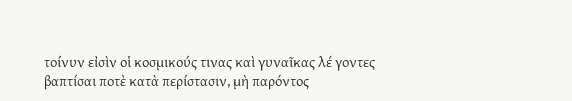τοίνυν εἰσὶν οἱ κοσμικούς τινας καὶ γυναῖκας λέ γοντες βαπτίσαι ποτὲ κατὰ περίστασιν, μὴ παρόντος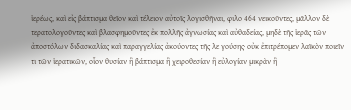ἱερέως, καὶ εἰς βάπτισμα θεῖον καὶ τέλειον αὐτοῖς λογισθῆναι, φιλο 464 νεικοῦντες, μᾶλλον δὲ τερατολογοῦντες καὶ βλασφημοῦντες ἐκ πολλῆς ἀγνωσίας καὶ αὐθαδείας, μηδὲ τῆς ἱερᾶς τῶν ἀποστόλων διδασκαλίας καὶ παραγγελίας ἀκούοντες τῆς λε γούσης· οὐκ ἐπιτρέπομεν λαϊκὸν ποιεῖν τι τῶν ἱερατικῶν, οἷον θυσίαν ἢ βάπτισμα ἢ χειροθεσίαν ἢ εὐλογίαν μικρὰν ἢ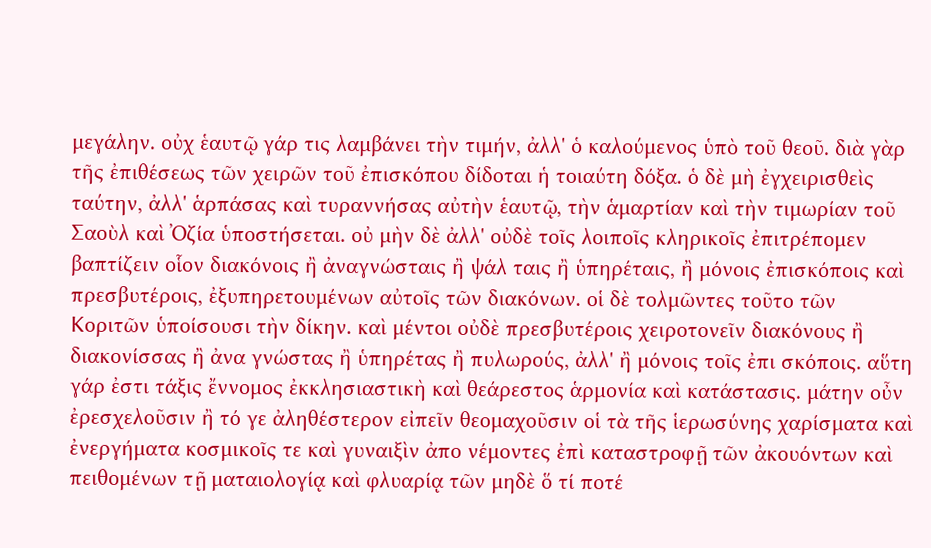μεγάλην. οὐχ ἑαυτῷ γάρ τις λαμβάνει τὴν τιμήν, ἀλλ' ὁ καλούμενος ὑπὸ τοῦ θεοῦ. διὰ γὰρ τῆς ἐπιθέσεως τῶν χειρῶν τοῦ ἐπισκόπου δίδοται ἡ τοιαύτη δόξα. ὁ δὲ μὴ ἐγχειρισθεὶς ταύτην, ἀλλ' ἁρπάσας καὶ τυραννήσας αὐτὴν ἑαυτῷ, τὴν ἁμαρτίαν καὶ τὴν τιμωρίαν τοῦ Σαοὺλ καὶ Ὀζία ὑποστήσεται. οὐ μὴν δὲ ἀλλ' οὐδὲ τοῖς λοιποῖς κληρικοῖς ἐπιτρέπομεν βαπτίζειν οἷον διακόνοις ἢ ἀναγνώσταις ἢ ψάλ ταις ἢ ὑπηρέταις, ἢ μόνοις ἐπισκόποις καὶ πρεσβυτέροις, ἐξυπηρετουμένων αὐτοῖς τῶν διακόνων. οἱ δὲ τολμῶντες τοῦτο τῶν Κοριτῶν ὑποίσουσι τὴν δίκην. καὶ μέντοι οὐδὲ πρεσβυτέροις χειροτονεῖν διακόνους ἢ διακονίσσας ἢ ἀνα γνώστας ἢ ὑπηρέτας ἢ πυλωρούς, ἀλλ' ἢ μόνοις τοῖς ἐπι σκόποις. αὕτη γάρ ἐστι τάξις ἔννομος ἐκκλησιαστικὴ καὶ θεάρεστος ἁρμονία καὶ κατάστασις. μάτην οὖν ἐρεσχελοῦσιν ἢ τό γε ἀληθέστερον εἰπεῖν θεομαχοῦσιν οἱ τὰ τῆς ἱερωσύνης χαρίσματα καὶ ἐνεργήματα κοσμικοῖς τε καὶ γυναιξὶν ἀπο νέμοντες ἐπὶ καταστροφῇ τῶν ἀκουόντων καὶ πειθομένων τῇ ματαιολογίᾳ καὶ φλυαρίᾳ τῶν μηδὲ ὅ τί ποτέ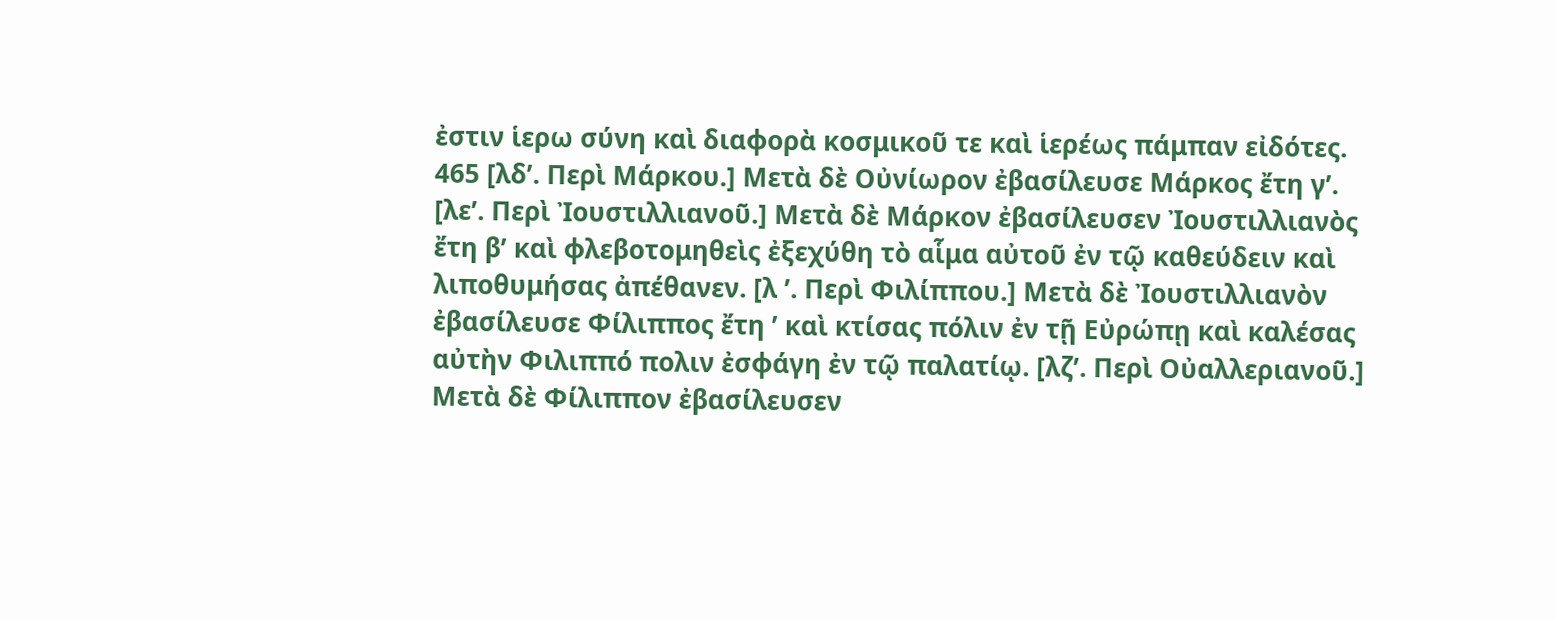ἐστιν ἱερω σύνη καὶ διαφορὰ κοσμικοῦ τε καὶ ἱερέως πάμπαν εἰδότες. 465 [λδʹ. Περὶ Μάρκου.] Μετὰ δὲ Οὐνίωρον ἐβασίλευσε Μάρκος ἔτη γʹ. [λεʹ. Περὶ Ἰουστιλλιανοῦ.] Μετὰ δὲ Μάρκον ἐβασίλευσεν Ἰουστιλλιανὸς ἔτη βʹ καὶ φλεβοτομηθεὶς ἐξεχύθη τὸ αἷμα αὐτοῦ ἐν τῷ καθεύδειν καὶ λιποθυμήσας ἀπέθανεν. [λ ʹ. Περὶ Φιλίππου.] Μετὰ δὲ Ἰουστιλλιανὸν ἐβασίλευσε Φίλιππος ἔτη ʹ καὶ κτίσας πόλιν ἐν τῇ Εὐρώπῃ καὶ καλέσας αὐτὴν Φιλιππό πολιν ἐσφάγη ἐν τῷ παλατίῳ. [λζʹ. Περὶ Οὐαλλεριανοῦ.] Μετὰ δὲ Φίλιππον ἐβασίλευσεν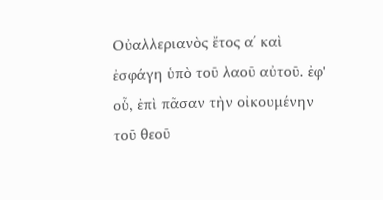Οὐαλλεριανὸς ἔτος αʹ καὶ ἐσφάγη ὑπὸ τοῦ λαοῦ αὐτοῦ. ἐφ' οὗ, ἐπὶ πᾶσαν τὴν οἰκουμένην τοῦ θεοῦ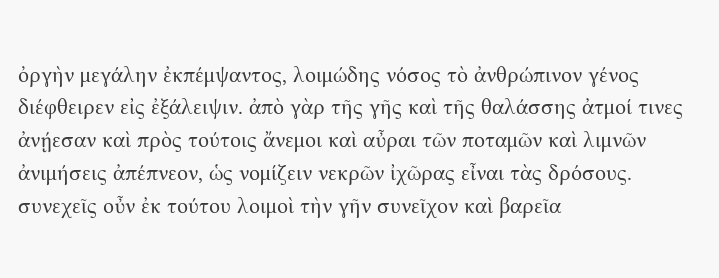ὀργὴν μεγάλην ἐκπέμψαντος, λοιμώδης νόσος τὸ ἀνθρώπινον γένος διέφθειρεν εἰς ἐξάλειψιν. ἀπὸ γὰρ τῆς γῆς καὶ τῆς θαλάσσης ἀτμοί τινες ἀνῄεσαν καὶ πρὸς τούτοις ἄνεμοι καὶ αὖραι τῶν ποταμῶν καὶ λιμνῶν ἀνιμήσεις ἀπέπνεον, ὡς νομίζειν νεκρῶν ἰχῶρας εἶναι τὰς δρόσους. συνεχεῖς οὖν ἐκ τούτου λοιμοὶ τὴν γῆν συνεῖχον καὶ βαρεῖα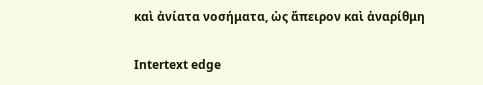καὶ ἀνίατα νοσήματα, ὡς ἄπειρον καὶ ἀναρίθμη

Intertext edge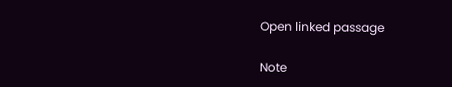Open linked passage

Note